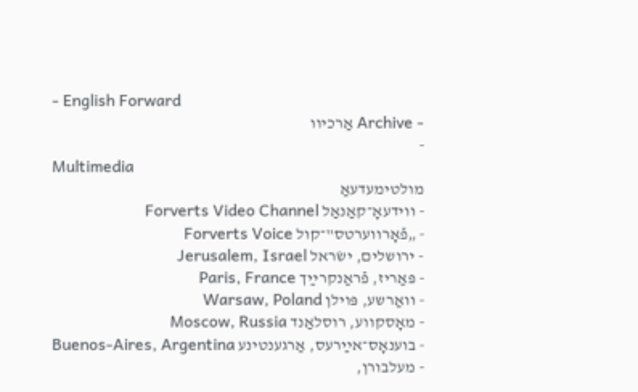- English Forward
- Archive אַרכיוו
-
Multimedia
מולטימעדעאַ
- ווידעאָ־קאַנאַל Forverts Video Channel
- „פֿאָרווערטס‟־קול Forverts Voice
- ירושלים, ישׂראל Jerusalem, Israel
- פּאַריז, פֿראַנקרײַך Paris, France
- וואַרשע, פּוילן Warsaw, Poland
- מאָסקווע, רוסלאַנד Moscow, Russia
- בוענאָס־אײַרעס, אַרגענטינע Buenos-Aires, Argentina
- מעלבורן,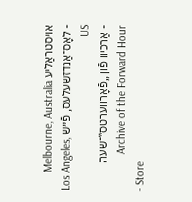אויסטראַליע Melbourne, Australia
- לאָס־אַנדזשעלעס, פֿ״ש Los Angeles, US
- אַרכיוו פֿון „פֿאָרווערטס‟־שעה Archive of the Forward Hour
- Store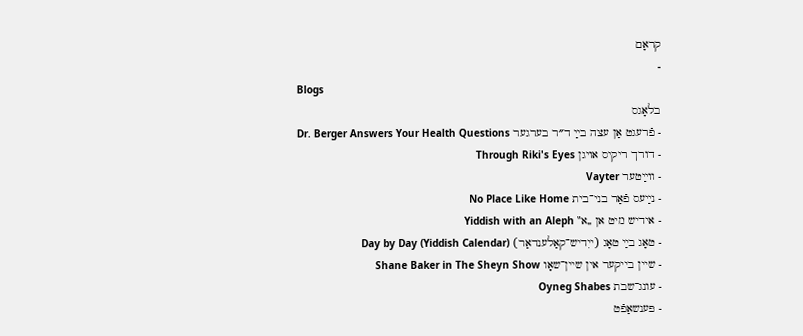קראָם
-
Blogs
בלאָגס
- פֿרעגט אַן עצה בײַ ד״ר בערגער Dr. Berger Answers Your Health Questions
- דורך ריקיס אויגן Through Riki's Eyes
- ווײַטער Vayter
- נײַעס פֿאַר בני־בית No Place Like Home
- אידיש מיט אן „א‟ Yiddish with an Aleph
- טאָג בײַ טאָג (ייִדיש־קאַלענדאַר) Day by Day (Yiddish Calendar)
- שיין בייקער אין שיין־שאָו Shane Baker in The Sheyn Show
- עונג־שבת Oyneg Shabes
- פּענשאַפֿט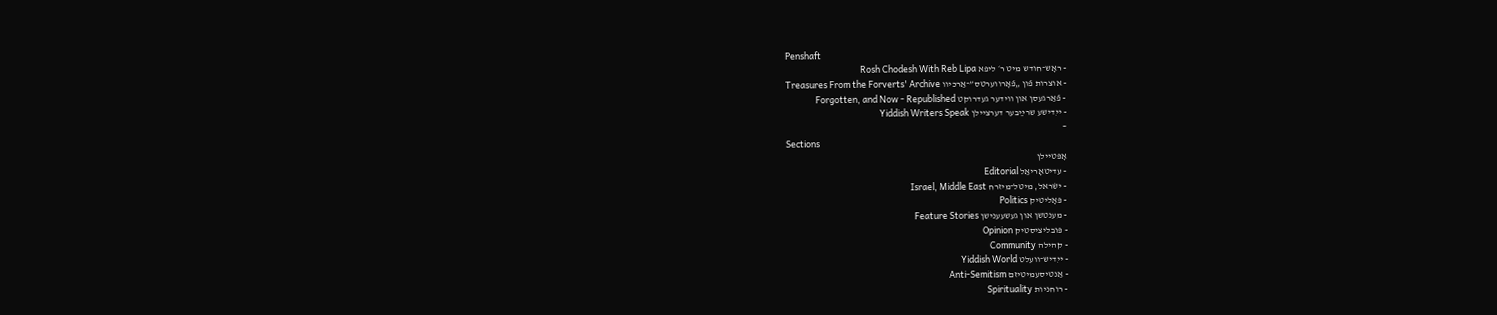Penshaft
- ראָש־חודש מיט ר׳ ליפּא Rosh Chodesh With Reb Lipa
- אוצרות פֿון „פֿאָרווערטס”־אַרכיוו Treasures From the Forverts' Archive
- פֿאַרגעסן און ווידער געדרוקט Forgotten, and Now - Republished
- ייִדישע שרײַבער דערציילן Yiddish Writers Speak
-
Sections
אָפּטיילן
- עדיטאָריאַל Editorial
- ישׂראל, מיטל־מיזרח Israel, Middle East
- פּאָליטיק Politics
- מענטשן און געשעענישן Feature Stories
- פּובליציסטיק Opinion
- קהילה Community
- ייִדיש־וועלט Yiddish World
- אַנטיסעמיטיזם Anti-Semitism
- רוחניות Spirituality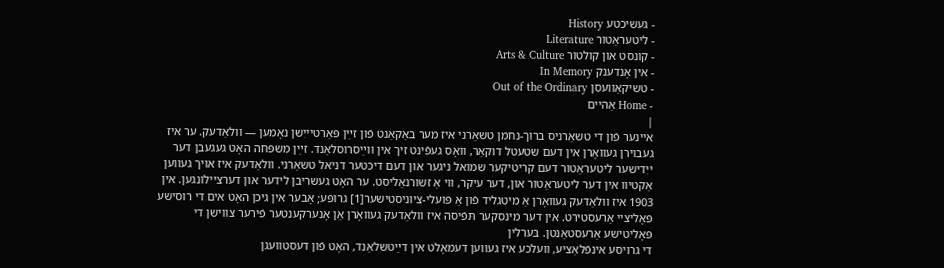- געשיכטע History
- ליטעראַטור Literature
- קונסט און קולטור Arts & Culture
- אין אָנדענק In Memory
- טשיקאַוועסן Out of the Ordinary
- Home אַהיים
|
איינער פֿון די טשאַרניס ברוך-נחמן טשאַרני איז מער באַקאַנט פֿון זײַן פּאַרטיייִשן נאָמען — וולאַדעק. ער איז געבוירן געוואָרן אין דעם שטעטל דוקאַר, וואָס געפֿינט זיך אין ווײַסרוסלאַנד. זײַן משפּחה האָט געגעבן דער ייִדישער ליטעראַטור דעם קריטיקער שמואל ניגער און דעם דיכטער דניאל טשאַרני. וולאַדעק איז אויך געווען אַקטיוו אין דער ליטעראַטור און, דער עיקר, ווי אַ זשורנאַליסט. ער האָט געשריבן לידער און דערציילונגען. אין 1903 איז וולאַדעק געוואָרן אַ מיטגליד פֿון אַ פּועלי-ציוניסטישער[1] גרופּע; אָבער אין גיכן האָט אים די רוסישע פּאָליציי אַרעסטירט. אין דער מינסקער תּפֿיסה איז וולאַדעק געוואָרן אַן אָנערקענטער פֿירער צווישן די פּאָליטישע אַרעסטאַנטן. בערלין
די גרויסע אינפֿלאַציע, וועלכע איז געווען דעמאָלט אין דײַטשלאַנד, האָט פֿון דעסטוועגן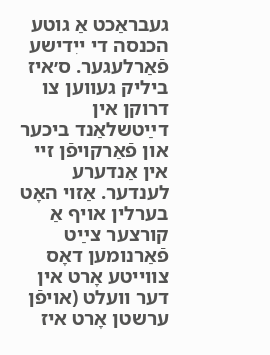געבראַכט אַ גוטע הכנסה די ייִדישע פֿאַרלעגער. ס׳איז ביליק געווען צו דרוקן אין דײַטשלאַנד ביכער און פֿאַרקויפֿן זיי אין אַנדערע לענדער. אַזוי האָט בערלין אויף אַ קורצער צײַט פֿאַרנומען דאָס צווייטע אָרט אין דער וועלט (אויפֿן ערשטן אָרט איז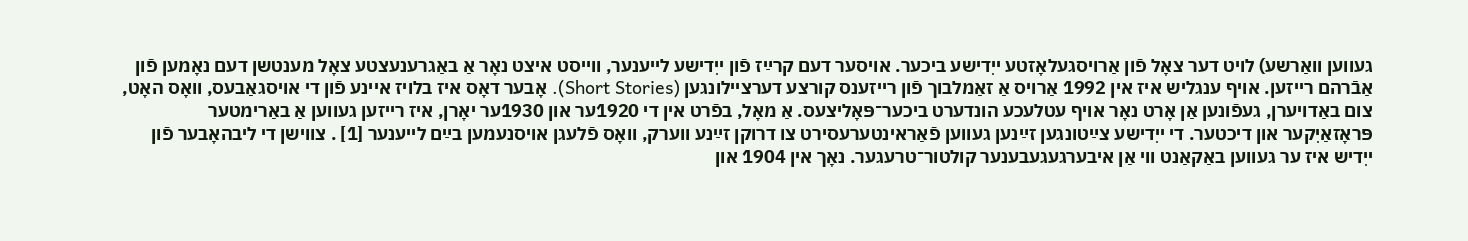געווען וואַרשע) לויט דער צאָל פֿון אַרויסגעלאָזטע ייִדישע ביכער. אויסער דעם קרײַז פֿון ייִדישע לייענער, ווייסט איצט נאָר אַ באַגרענעצטע צאָל מענטשן דעם נאָמען פֿון אַבֿרהם רייזען. אויף ענגליש איז אין 1992 אַרויס אַ זאַמלבוך פֿון רייזענס קורצע דערציילונגען (Short Stories). אָבער דאָס איז בלויז איינע פֿון די אויסגאַבעס, וואָס האָט, צום באַדויערן, געפֿונען אַן אָרט נאָר אויף עטלעכע הונדערט ביכער־פּאָליצעס. אַ מאָל, בפֿרט אין די 1920ער און 1930ער יאָרן, איז רייזען געווען אַ באַרימטער פּראָזאַיִקער און דיכטער. די ייִדישע צײַטונגען זײַנען געווען פֿאַראינטערעסירט צו דרוקן זײַנע ווערק, וואָס פֿלעגן אויסנעמען בײַם לייענער [1] . צווישן די ליבהאָבער פֿון ייִדיש איז ער געווען באַקאַנט ווי אַן איבערגעגעבענער קולטור־טרעגער. נאָך אין 1904 און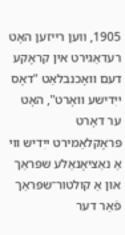1905, ווען רייזען האָט רעדאַגירט אין קראָקע דעם וואָכנבלאַט "דאָס ייִדישע וואָרט", האָט ער דאָרט פּראָקלאַמירט ייִדיש ווי אַ נאַציאָנאַלע שפּראַך און אַ קולטור־שפּראַך פֿאַר דער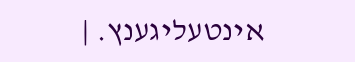אינטעליגענץ. |